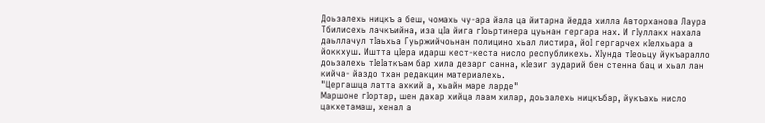Доьзалехь ницкъ а беш, чомахь чу-ара йала ца йитарна йедда хилла Авторханова Лаура Тбилисехь лачкъийна, иза цIа йига гIоьртинера цуьнан гергара нах. И гIуллакх нахала даьллачул тIаьхьа Гуьржийчоьнан полицино хьал листира, йоI гергарчех кIелхьара а йоккхуш. Иштта цIера идарш кест-кеста нисло республикехь. ХIунда тӀеоьцу йукъаралло доьзалехь тӀеӀаткъам бар хила дезарг санна, кӀезиг зударий бен стенна бац и хьал лан кийча- йаздо тхан редакцин материалехь.
"Цергашца латта ахкий а, хьайн маре ларде"
Маршоне гIортар, шен дахар хийца лаам хилар, доьзалехь ницкъбар, йукъахь нисло цакхетамаш, хенал а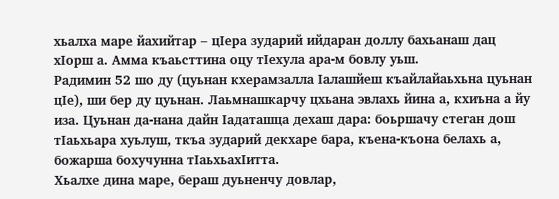хьалха маре йахийтар – цIера зударий ийдаран доллу бахьанаш дац хIорш а. Амма къаьсттина оцу тIехула ара-м бовлу уьш.
Радимин 52 шо ду (цуьнан кхерамзалла Iалашйеш къайлайаьхьна цуьнан цIе), ши бер ду цуьнан. Лаьмнашкарчу цхьана эвлахь йина а, кхиъна а йу иза. Цуьнан да-нана дайн Iадаташца дехаш дара: боьршачу стеган дош тIаьхьара хуьлуш, ткъа зударий декхаре бара, къена-къона белахь а, божарша бохучунна тIаьхьахIитта.
Хьалхе дина маре, бераш дуьненчу довлар,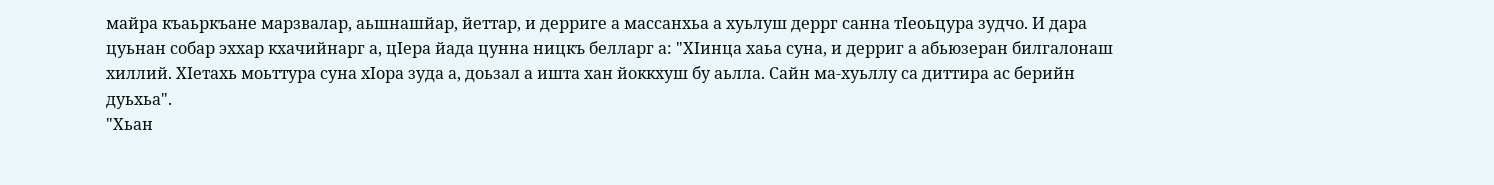майра къаьркъане марзвалар, аьшнашйар, йеттар, и дерриге а массанхьа а хуьлуш деррг санна тIеоьцура зудчо. И дара цуьнан собар эххар кхачийнарг а, цIера йада цунна ницкъ белларг а: "ХӀинца хаьа суна, и дерриг а абьюзеран билгалонаш хиллий. ХIетахь моьттура суна хIора зуда а, доьзал а ишта хан йоккхуш бу аьлла. Сайн ма-хуьллу са диттира ас берийн дуьхьа".
"Хьан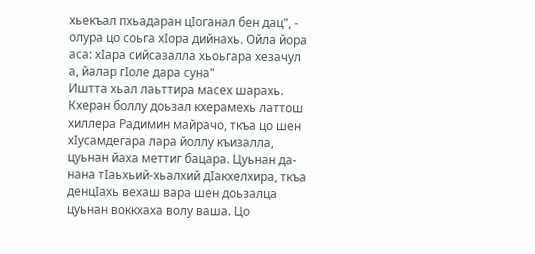хьекъал пхьадаран цӀоганал бен дац", - олура цо соьга хӀора дийнахь. Ойла йора аса: хIара сийсазалла хьоьгара хезачул а, йалар гIоле дара суна"
Иштта хьал лаьттира масех шарахь. Кхеран боллу доьзал кхерамехь латтош хиллера Радимин майрачо, ткъа цо шен хIусамдегара лара йоллу къизалла, цуьнан йаха меттиг бацара. Цуьнан да-нана тIаьхьий-хьалхий дӀакхелхира, ткъа денцIахь вехаш вара шен доьзалца цуьнан воккхаха волу ваша. Цо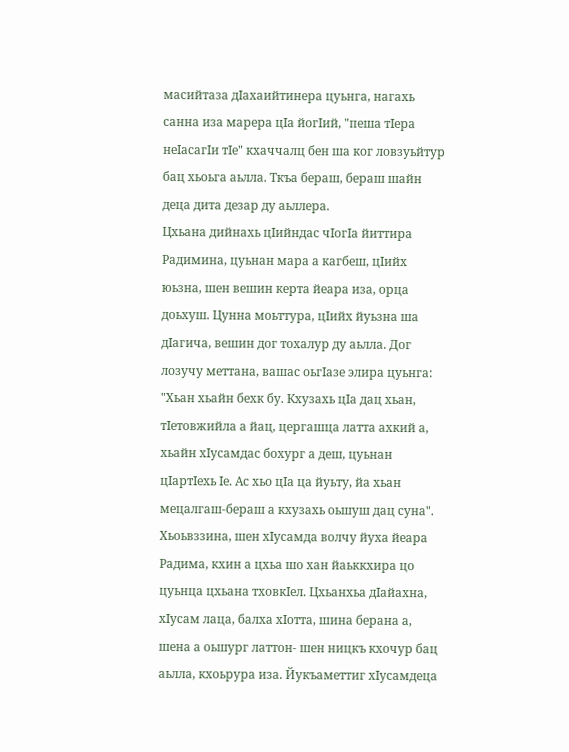масийтаза дӀахаийтинера цуьнга, нагахь санна иза марера цIа йогIий, "пеша тIера неIасагIи тIе" кхаччалц бен ша ког ловзуьйтур бац хьоьга аьлла. Ткъа бераш, бераш шайн деца дита дезар ду аьллера.
Цхьана дийнахь цIийндас чӀогӀа йиттира Радимина, цуьнан мара а кагбеш, цӀийх юьзна, шен вешин керта йеара иза, орца доьхуш. Цунна моьттура, цIийх йуьзна ша дIагича, вешин дог тохалур ду аьлла. Дог лозучу меттана, вашас оьгIазе элира цуьнга: "Хьан хьайн бехк бу. Кхузахь цӀа дац хьан, тIетовжийла а йац, цергашца латта ахкий а, хьайн хIусамдас бохург а деш, цуьнан цIартIехь Iе. Ас хьо цӀа ца йуьту, йа хьан мецалгаш-бераш а кхузахь оьшуш дац суна".
Хьоьвззина, шен хIусамда волчу йуха йеара Радима, кхин а цхьа шо хан йаьккхира цо цуьнца цхьана тховкIел. Цхьанхьа дIайахна, хIусам лаца, балха хIотта, шина берана а, шена а оьшург латтон- шен ницкъ кхочур бац аьлла, кхоьрура иза. Йукъаметтиг хIусамдеца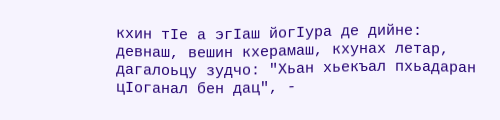кхин тIе а эгIаш йогIура де дийне: девнаш, вешин кхерамаш, кхунах летар, дагалоьцу зудчо: "Хьан хьекъал пхьадаран цIоганал бен дац", -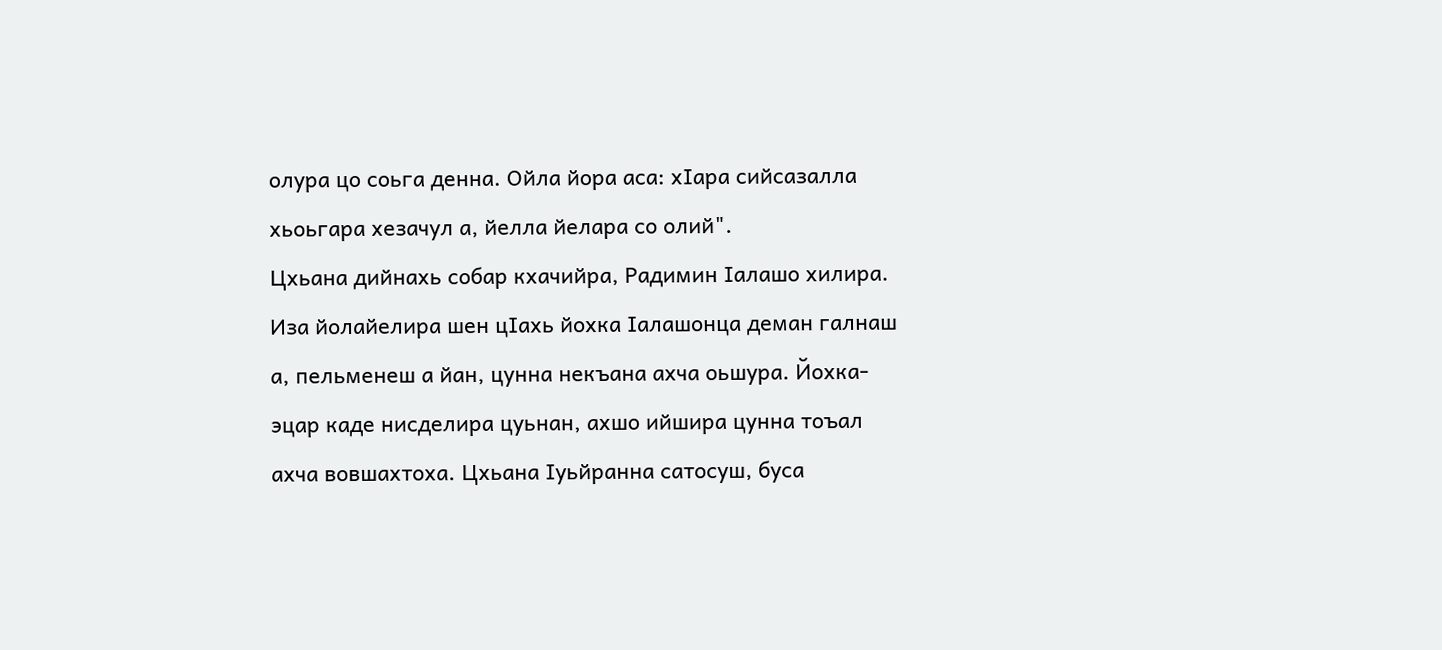олура цо соьга денна. Ойла йора аса: хIара сийсазалла хьоьгара хезачул а, йелла йелара со олий".
Цхьана дийнахь собар кхачийра, Радимин Iалашо хилира. Иза йолайелира шен цIахь йохка Iалашонца деман галнаш а, пельменеш а йан, цунна некъана ахча оьшура. Йохка-эцар каде нисделира цуьнан, ахшо ийшира цунна тоъал ахча вовшахтоха. Цхьана Iуьйранна сатосуш, буса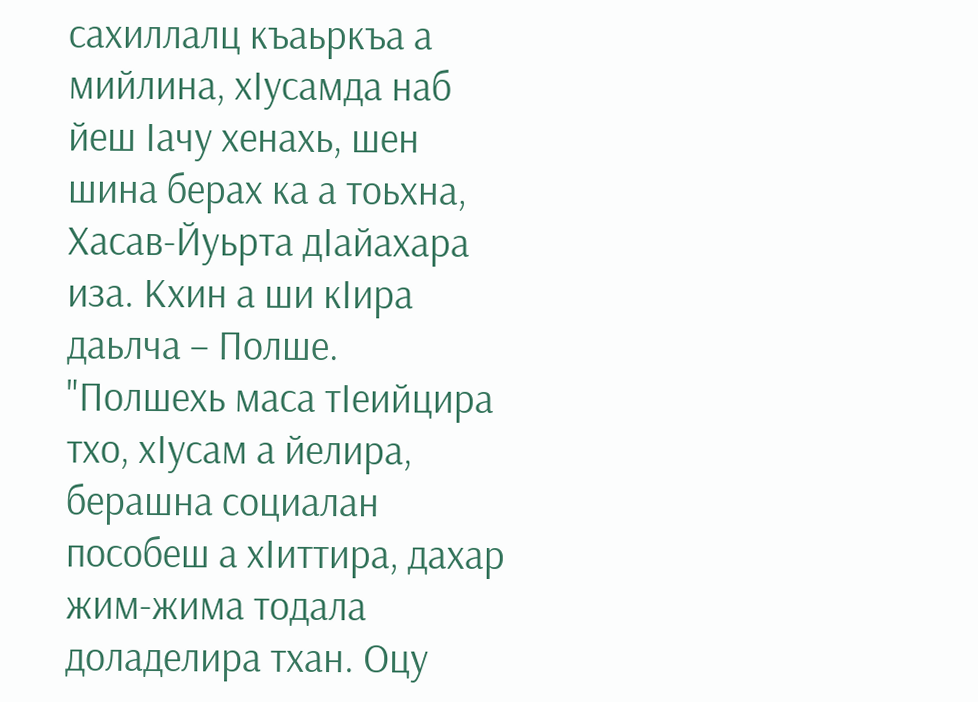сахиллалц къаьркъа а мийлина, хIусамда наб йеш Iачу хенахь, шен шина берах ка а тоьхна, Хасав-Йуьрта дIайахара иза. Кхин а ши кIира даьлча – Полше.
"Полшехь маса тӀеийцира тхо, хӀусам а йелира, берашна социалан пособеш а хIиттира, дахар жим-жима тодала доладелира тхан. Оцу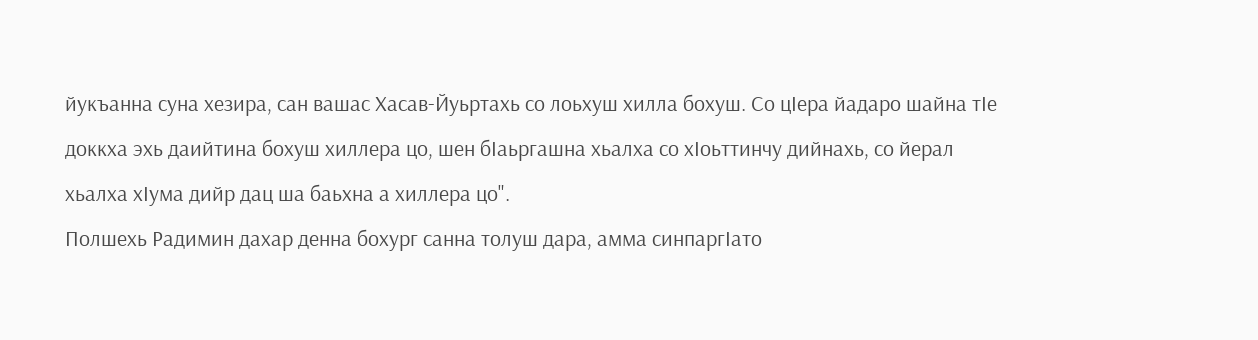йукъанна суна хезира, сан вашас Хасав-Йуьртахь со лоьхуш хилла бохуш. Со цIера йадаро шайна тIе доккха эхь даийтина бохуш хиллера цо, шен бIаьргашна хьалха со хIоьттинчу дийнахь, со йерал хьалха хIума дийр дац ша баьхна а хиллера цо".
Полшехь Радимин дахар денна бохург санна толуш дара, амма синпаргӀато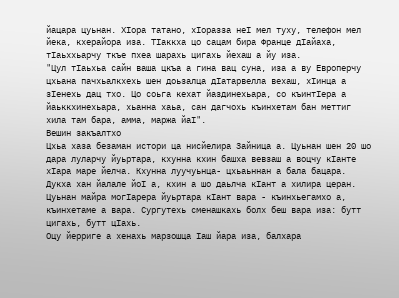йацара цуьнан. ХӀора татано, хӀоразза неI мел туху, телефон мел йека, кхерайора иза. ТIаккха цо сацам бира Франце дӀайаха, тӀаьххьарчу ткъе пхеа шарахь цигахь йехаш а йу иза.
"Цул тIаьхьа сайн ваша цкъа а гина вац суна, иза а ву Европерчу цхьана пачхьалкхехь шен доьзалца дIатарвелла вехаш, хӀинца а зӀенехь дац тхо. Цо соьга кехат йаздинехьара, со къинтIера а йаьккхинехьара, хьанна хаьа, сан дагчохь къинхетам бан меттиг хила там бара, амма, маржа йаӀ".
Вешин закъалтхо
Цхьа хаза безаман истори ца нисйелира Зайница а. Цуьнан шен 20 шо дара луларчу йуьртара, кхунна кхин башха вевзаш а воцчу кIанте хIара маре йелча. Кхунна луучуьнца- цхьаьннан а бала бацара.
Дукха хан йалале йоӀ а, кхин а шо даьлча кӀант а хилира церан. Цуьнан майра могӀарера йуьртара кӀант вара - къинхьегамхо а, къинхетаме а вара. Сургутехь сменашкахь болх беш вара иза: бутт цигахь, бутт цӀахь.
Оцу йерриге а хенахь марзошца Ӏаш йара иза, балхара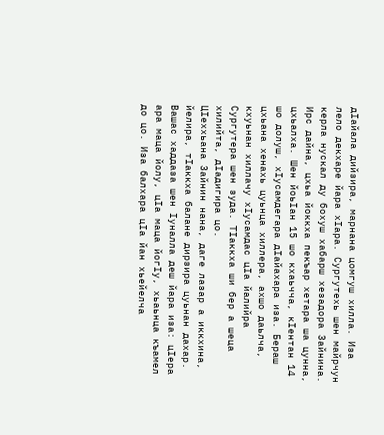дӀайала дийзира, марнана цомгуш хилла. Иза лело декхаре йара хIара. Сургутехь шен майрчун керла нускал ду бохуш хабарш хезадора Зайнина. Ирс дайна, цхьа йоккха пекъар хетара ша цунна, цхьалха. Шен йоьӀан 15 шо кхаьчча, кӀентан 14 шо долуш, хIусамдегара дIайахара иза. Бераш цхьана хенахь цуьнца хиллера, ахшо даьлча, кхуьнан хиллачу хIусамдас цIа йалийра Сургутера шен зуда. ТIаккха ши бер а шеца хилийта, дIадигира цо.
ЦӀеххьана Зайнин нана, даге лазар а иккхина, йелира, тӀаккха балане дирзира цуьнан дахар. Вашас хаддаза шен Ӏуналла деш йара иза: цIера ара маца йолу, цӀа маца йогӀу, хьаьнца къамел до цо. Иза балхара цIа йан хьейелча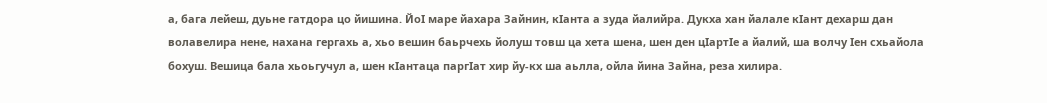а, бага лейеш, дуьне гатдора цо йишина. ЙоӀ маре йахара Зайнин, кӀанта а зуда йалийра. Дукха хан йалале кӀант дехарш дан волавелира нене, нахана гергахь а, хьо вешин баьрчехь йолуш товш ца хета шена, шен ден цIартIе а йалий, ша волчу Iен схьайола бохуш. Вешица бала хьоьгучул а, шен кIантаца паргIат хир йу-кх ша аьлла, ойла йина Зайна, реза хилира.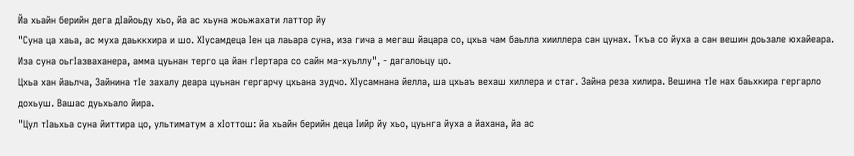Йа хьайн берийн дега дIайоьду хьо, йа ас хьуна жоьжахати латтор йу
"Суна ца хаьа, ас муха даьккхира и шо. ХIусамдеца Ӏен ца лаьара суна, иза гича а мегаш йацара со, цхьа чам баьлла хииллера сан цунах. Ткъа со йуха а сан вешин доьзале юхайеара. Иза суна оьгӀазваханера, амма цуьнан терго ца йан гӀертара со сайн ма-хуьллу", - дагалоьцу цо.
Цхьа хан йаьлча, Зайнина тIе захалу деара цуьнан гергарчу цхьана зудчо. ХIусамнана йелла, ша цхьаъ вехаш хиллера и стаг. Зайна реза хилира. Вешина тIе нах баьхкира гергарло дохьуш. Вашас дуьхьало йира.
"Цул тIаьхьа суна йиттира цо, ультиматум а хIоттош: йа хьайн берийн деца Iийр йу хьо, цуьнга йуха а йахана, йа ас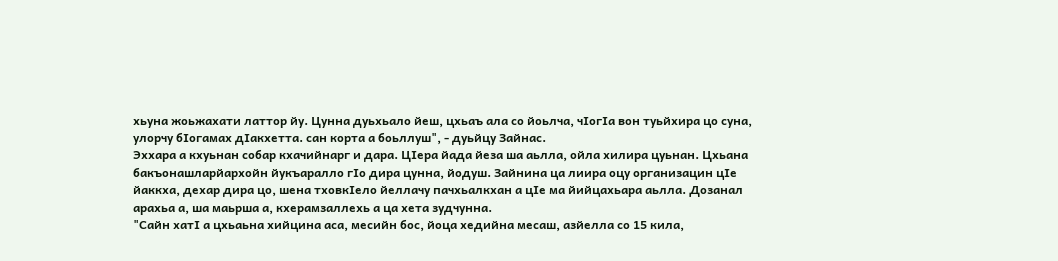хьуна жоьжахати латтор йу. Цунна дуьхьало йеш, цхьаъ ала со йоьлча, чIогIа вон туьйхира цо суна, улорчу бIогамах дIакхетта. сан корта а боьллуш", - дуьйцу Зайнас.
Эххара а кхуьнан собар кхачийнарг и дара. ЦIера йада йеза ша аьлла, ойла хилира цуьнан. Цхьана бакъонашларйархойн йукъаралло гIо дира цунна, йодуш. Зайнина ца лиира оцу организацин цIе йаккха, дехар дира цо, шена тховкIело йеллачу пачхьалкхан а цIе ма йийцахьара аьлла. Дозанал арахьа а, ша маьрша а, кхерамзаллехь а ца хета зудчунна.
"Сайн хатI а цхьаьна хийцина аса, месийн бос, йоца хедийна месаш, азйелла со 15 кила,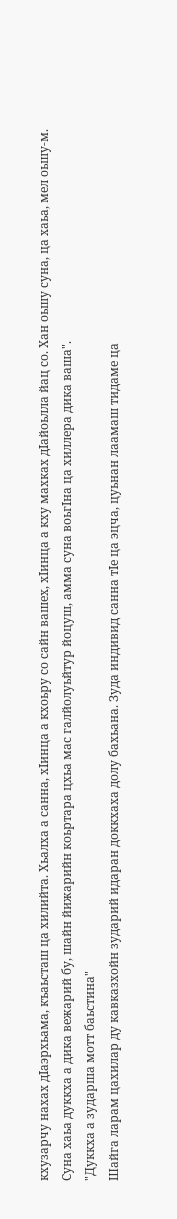кхузарчу нахах дIаэрхьама, къаьсташ ца хилийта. Хьалха а санна, хIинца а кхоьру со сайн вашех, хIинца а кху махках дIайоьлла йац со. Хан оьшу суна, ца хаьа, мел оьшу-м. Суна хаьа дуккха а дика вежарий бу, шайн йижарийн коьртара цхьа мас галйолуьйтур йоцуш, амма суна воьгIна ца хиллера дика ваша".
"Дуккха а зударша мотт баьстина"
Шайга ларам цахилар ду кавказхойн зударий идаран доккхаха долу бахьана. Зуда индивид санна тӀе ца эцча, цуьнан лаамаш тидаме ца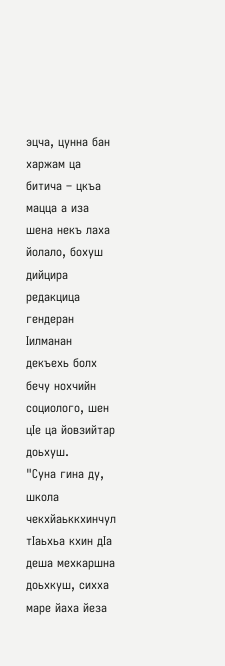эцча, цунна бан харжам ца битича – цкъа мацца а иза шена некъ лаха йолало, бохуш дийцира редакцица гендеран Ӏилманан декъехь болх бечу нохчийн социолого, шен цӀе ца йовзийтар доьхуш.
"Суна гина ду, школа чекхйаьккхинчул тIаьхьа кхин дIа деша мехкаршна доьхкуш, сихха маре йаха йеза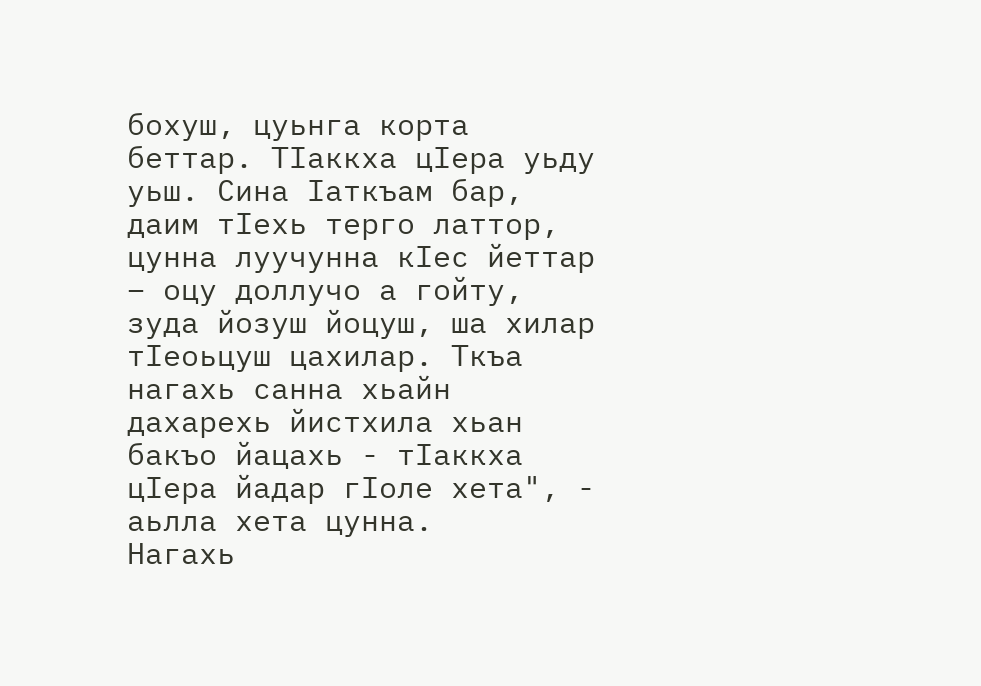бохуш, цуьнга корта беттар. ТIаккха цIера уьду уьш. Сина Iаткъам бар, даим тIехь терго латтор, цунна луучунна кIес йеттар – оцу доллучо а гойту, зуда йозуш йоцуш, ша хилар тIеоьцуш цахилар. Ткъа нагахь санна хьайн дахарехь йистхила хьан бакъо йацахь - тIаккха цIера йадар гIоле хета", - аьлла хета цунна.
Нагахь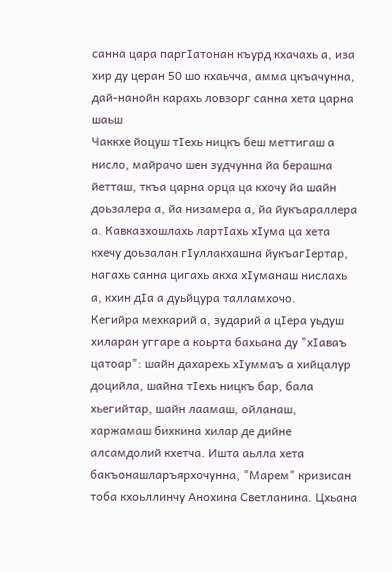санна цара паргӀатонан къурд кхачахь а, иза хир ду церан 50 шо кхаьчча, амма цкъачунна, дай-нанойн карахь ловзорг санна хета царна шаьш
Чаккхе йоцуш тIехь ницкъ беш меттигаш а нисло, майрачо шен зудчунна йа берашна йетташ, ткъа царна орца ца кхочу йа шайн доьзалера а, йа низамера а, йа йукъараллера а. Кавказхошлахь лартIахь хIума ца хета кхечу доьзалан гӀуллакхашна йукъагӀертар, нагахь санна цигахь акха хӀуманаш нислахь а, кхин дIа а дуьйцура талламхочо.
Кегийра мехкарий а, зударий а цӀера уьдуш хиларан уггаре а коьрта бахьана ду "хIаваъ цатоар": шайн дахарехь хӀуммаъ а хийцалур доцийла, шайна тӀехь ницкъ бар, бала хьегийтар, шайн лаамаш, ойланаш, харжамаш бихкина хилар де дийне алсамдолий кхетча. Ишта аьлла хета бакъонашларъярхочунна, "Марем" кризисан тоба кхоьллинчу Анохина Светланина. Цхьана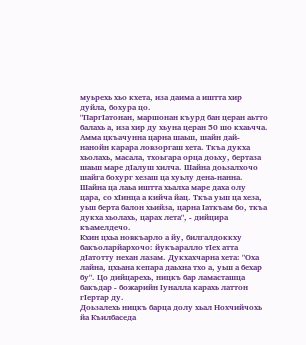муьрехь хьо кхета, иза даима а иштта хир дуйла, бохура цо.
"ПаргIатонан, маршонан къурд бан церан аьтто балахь а, иза хир ду хьуна церан 50 шо кхаьчча. Амма цкъачунна царна шаьш, шайн дай-нанойн карара ловзоргаш хета. Ткъа дукха хьолахь, масала, тхоьгара орца доьху, бертаза шаьш маре дIалуш хилча. Шайна доьзалхочо шайга бохург хезаш ца хуьлу дена-нанна. Шайна ца лаьа иштта хьалха маре даха олу цара, со хIинца а кийча йац. Ткъа уьш ца хеза, уьш берта балон хьийза, царна Iаткъам бо, ткъа дукха хьолахь, царах лета", - дийцира къамелдечо.
Кхин цхьа новкъарло а йу, билгалдоккху бакъоларйархочо: йукъаралло тӀех атта дIатотту нехан лазам. Дукхахчарна хета: "Оха лайна, цхьана кепара даьхна тхо а, уьш а бехар бу". Цо дийцарехь, ницкъ бар ламасташца бакъдар - божарийн Ӏуналла карахь латтон гIертар ду.
Доьзалехь ницкъ барца долу хьал Нохчийчохь йа Къилбаседа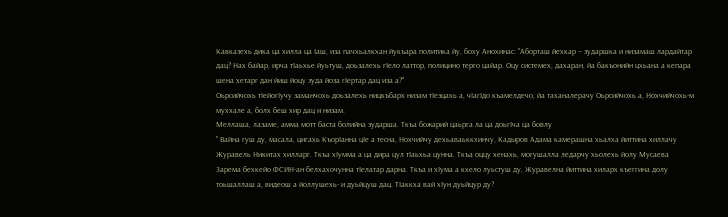Кавказехь дика ца хилла ца Ӏаш, иза пачхьалкхан йукъара политика йу, боху Анохинас: "Аборташ йехкар – зударшка и низамаш лардайтар дац? Нах байар, ирча тIаьхье йуьтуш, доьзалехь гIело латтор, полицино терго цайар. Оцу системех, дахаран, йа бакъонийн цхьана а кепара шена хетарг дан йиш йоцу зуда йоза гIертар дац иза а?"
Оьрсийчохь тIейогIучу заманчохь доьзалехь ницкъбарх низам тIеэцахь а, чIагIдо къамелдечо, йа таханалерачу Оьрсийчохь а, Нохчийчохь-м муххале а, болх беш хир дац и низам.
Меллаша, лазаме, амма мотт баста болийна зударша. Ткъа божарий цаьрга ла ца доьгIча ца бовлу
" Вайна гуш ду, масала, цигахь КъорӀанна цӀе а тесна, Нохчийчу дехьаваьккхинчу, Кадыров Адама камерашна хьалха йиттина хиллачу Журавель Никитах хилларг. Ткъа хӀумма а ца дира цул тIаьхьа цунна. Ткъа оццу хенахь, могушалла ледарчу хьолехь йолу Мусаева Зарема бехкейо ФСИН-ан белхахочунна тӀелатар дарна. Ткъа и хӀума а кхело луьстуш ду, Журавелна йиттина хиларх къеггина долу тоьшаллаш а, видеош а йоллушехь- и дуьйцуш дац. ТIаккха вай хIун дуьйцур ду?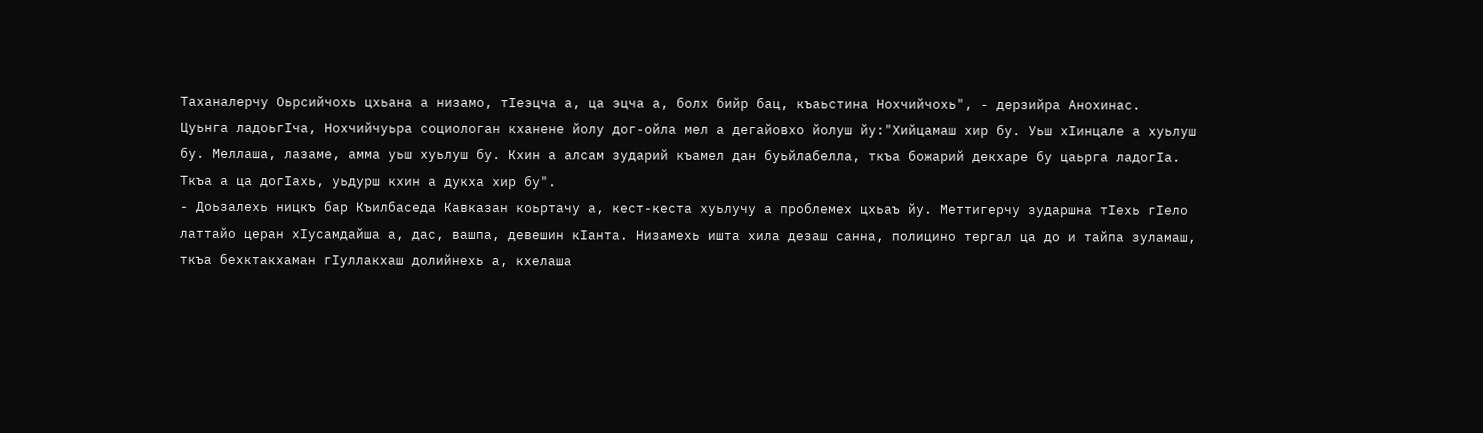Таханалерчу Оьрсийчохь цхьана а низамо, тӀеэцча а, ца эцча а, болх бийр бац, къаьстина Нохчийчохь", - дерзийра Анохинас.
Цуьнга ладоьгIча, Нохчийчуьра социологан кханене йолу дог-ойла мел а дегайовхо йолуш йу:"Хийцамаш хир бу. Уьш хӀинцале а хуьлуш бу. Меллаша, лазаме, амма уьш хуьлуш бу. Кхин а алсам зударий къамел дан буьйлабелла, ткъа божарий декхаре бу цаьрга ладогӀа. Ткъа а ца догIахь, уьдурш кхин а дукха хир бу".
- Доьзалехь ницкъ бар Къилбаседа Кавказан коьртачу а, кест-кеста хуьлучу а проблемех цхьаъ йу. Меттигерчу зударшна тIехь гIело латтайо церан хIусамдайша а, дас, вашпа, девешин кIанта. Низамехь ишта хила дезаш санна, полицино тергал ца до и тайпа зуламаш, ткъа бехктакхаман гӀуллакхаш долийнехь а, кхелаша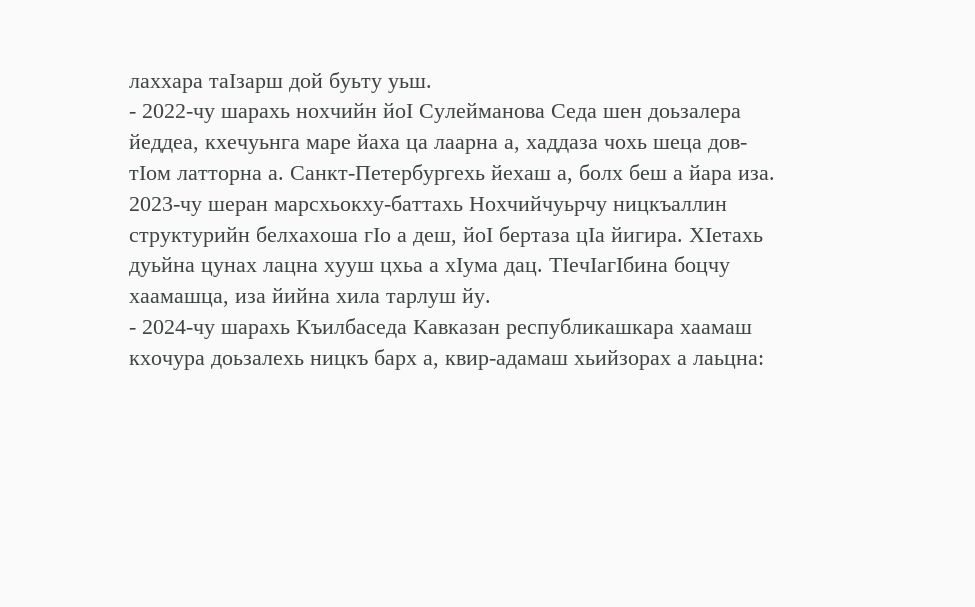лаххара таӀзарш дой буьту уьш.
- 2022-чу шарахь нохчийн йоI Сулейманова Седа шен доьзалера йеддеа, кхечуьнга маре йаха ца лаарна а, хаддаза чохь шеца дов-тӀом латторна а. Санкт-Петербургехь йехаш а, болх беш а йара иза. 2023-чу шеран марсхьокху-баттахь Нохчийчуьрчу ницкъаллин структурийн белхахоша гIо а деш, йоӀ бертаза цӀа йигира. ХӀетахь дуьйна цунах лацна хууш цхьа а хIума дац. ТӀечӀагӀбина боцчу хаамашца, иза йийна хила тарлуш йу.
- 2024-чу шарахь Къилбаседа Кавказан республикашкара хаамаш кхочура доьзалехь ницкъ барх а, квир-адамаш хьийзорах а лаьцна: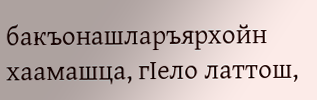бакъонашларъярхойн хаамашца, гIело латтош,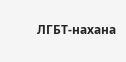ЛГБТ-нахана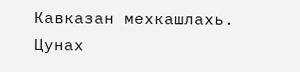Кавказан мехкашлахь. Цунах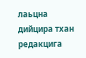лаьцна дийцира тхан редакцига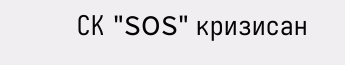СК "SOS" кризисан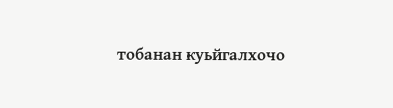тобанан куьйгалхочо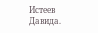Истеев Давида.